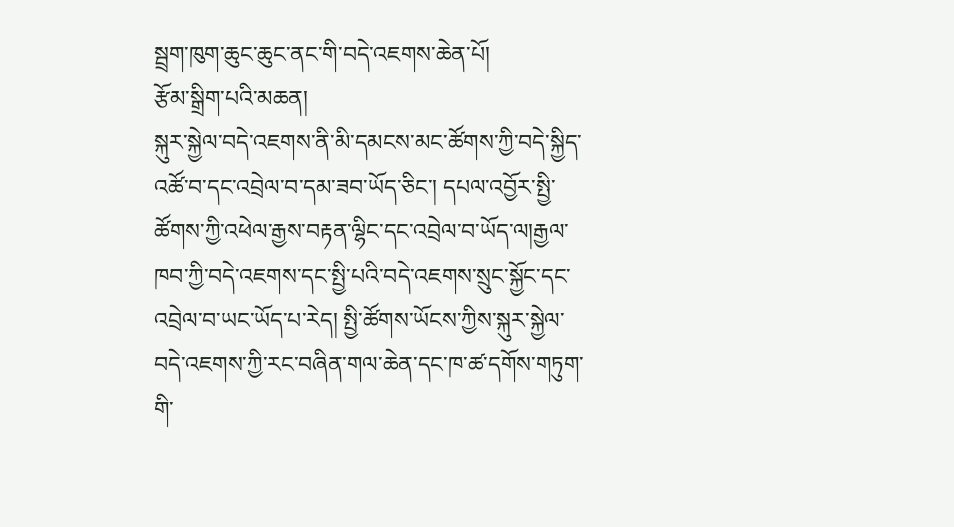སྦྲག་ཁུག་ཆུང་ཆུང་ནང་གི་བདེ་འཇགས་ཆེན་པོ།
རྩོམ་སྒྲིག་པའི་མཆན།
སྐུར་སྐྱེལ་བདེ་འཇགས་ནི་མི་དམངས་མང་ཚོགས་ཀྱི་བདེ་སྐྱིད་འཚོ་བ་དང་འབྲེལ་བ་དམ་ཟབ་ཡོད་ཅིང་། དཔལ་འབྱོར་སྤྱི་ཚོགས་ཀྱི་འཕེལ་རྒྱས་བརྟན་ལྷིང་དང་འབྲེལ་བ་ཡོད་ལ།རྒྱལ་ཁབ་ཀྱི་བདེ་འཇགས་དང་སྤྱི་པའི་བདེ་འཇགས་སྲུང་སྐྱོང་དང་འབྲེལ་བ་ཡང་ཡོད་པ་རེད། སྤྱི་ཚོགས་ཡོངས་ཀྱིས་སྐུར་སྐྱེལ་བདེ་འཇགས་ཀྱི་རང་བཞིན་གལ་ཆེན་དང་ཁ་ཚ་དགོས་གཏུག་གི་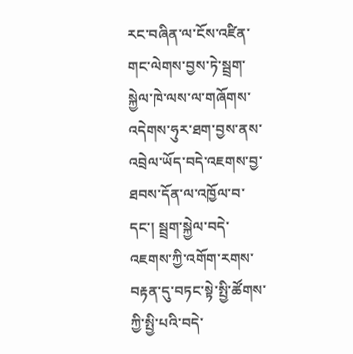རང་བཞིན་ལ་ངོས་འཛིན་གང་ལེགས་བྱས་ཏེ་སྦྲག་སྐྱེལ་ཁེ་ལས་ལ་གཞོགས་འདེགས་ཧུར་ཐག་བྱས་ནས་འབྲེལ་ཡོད་བདེ་འཇགས་བྱ་ཐབས་དོན་ལ་འཁྱོལ་བ་དང་། སྦྲག་སྐྱེལ་བདེ་འཇགས་ཀྱི་འགོག་རགས་བརྟན་དུ་བཏང་སྟེ་སྤྱི་ཚོགས་ཀྱི་སྤྱི་པའི་བདེ་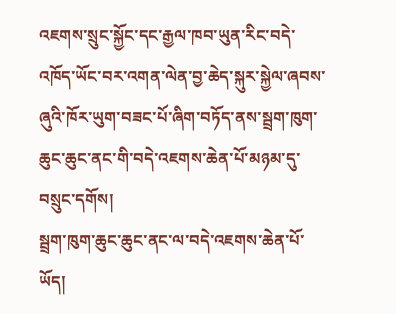འཇགས་སྲུང་སྐྱོང་དང་རྒྱལ་ཁབ་ཡུན་རིང་བདེ་འཁོད་ཡོང་བར་འགན་ལེན་བྱ་ཆེད་སྐུར་སྐྱེལ་ཞབས་ཞུའི་ཁོར་ཡུག་བཟང་པོ་ཞིག་བཏོད་ནས་སྦྲག་ཁུག་ཆུང་ཆུང་ནང་གི་བདེ་འཇགས་ཆེན་པོ་མཉམ་དུ་བསྲུང་དགོས།
སྦྲག་ཁུག་ཆུང་ཆུང་ནང་ལ་བདེ་འཇགས་ཆེན་པོ་ཡོད།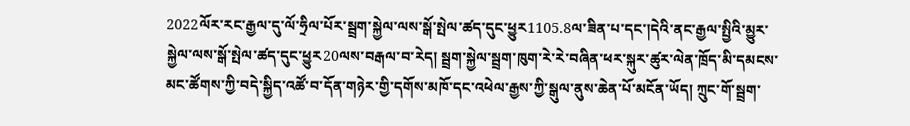2022ལོར་རང་རྒྱལ་དུ་ལོ་ཧྲིལ་པོར་སྦྲག་སྐྱེལ་ལས་སྒོ་སྤེལ་ཚད་དུང་ཕྱུར1105.8ལ་ཟིན་པ་དང་།དེའི་ནང་རྒྱལ་སྤྱིའི་མྱུར་སྐྱེལ་ལས་སྒོ་སྤེལ་ཚད་དུང་ཕྱུར20ལས་བརྒལ་བ་རེད། སྦྲག་སྐྱེལ་སྦྲག་ཁུག་རེ་རེ་བཞིན་ཕར་སྐུར་ཚུར་ལེན་ཁྲོད་མི་དམངས་མང་ཚོགས་ཀྱི་བདེ་སྐྱིད་འཚོ་བ་དོན་གཉེར་གྱི་དགོས་མཁོ་དང་འཕེལ་རྒྱས་ཀྱི་སྒུལ་ནུས་ཆེན་པོ་མངོན་ཡོད། ཀྲུང་གོ་སྦྲག་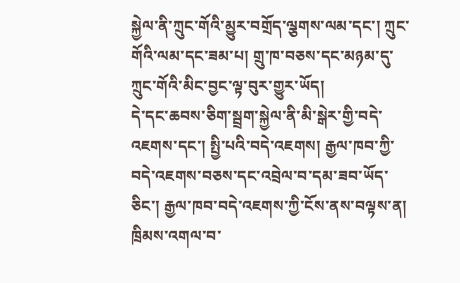སྐྱེལ་ནི་ཀྲུང་གོའི་མྱུར་བགྲོད་ལྕགས་ལམ་དང་། ཀྲུང་གོའི་ལམ་དང་ཟམ་པ། གྲུ་ཁ་བཅས་དང་མཉམ་དུ་ཀྲུང་གོའི་མིང་བྱང་ལྟ་བུར་གྱུར་ཡོད།
དེ་དང་ཆབས་ཅིག་སྦྲག་སྐྱེལ་ནི་མི་སྒེར་གྱི་བདེ་འཇགས་དང་། སྤྱི་པའི་བདེ་འཇགས། རྒྱལ་ཁབ་ཀྱི་བདེ་འཇགས་བཅས་དང་འབྲེལ་བ་དམ་ཟབ་ཡོད་ཅིང་། རྒྱལ་ཁབ་བདེ་འཇགས་ཀྱི་ངོས་ནས་བལྟས་ན། ཁྲིམས་འགལ་བ་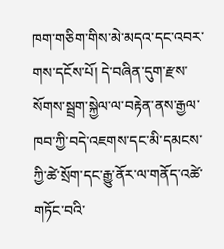ཁག་གཅིག་གིས་མེ་མདའ་དང་འབར་གས་དངོས་པོ། དེ་བཞིན་དུག་རྫས་སོགས་སྦྲག་སྐྱེལ་ལ་བརྟེན་ནས་རྒྱལ་ཁབ་ཀྱི་བདེ་འཇགས་དང་མི་དམངས་ཀྱི་ཚེ་སྲོག་དང་རྒྱུ་ནོར་ལ་གནོད་འཚེ་གཏོང་བའི་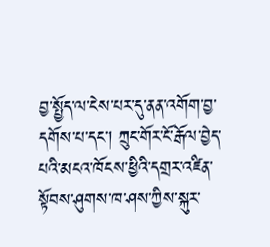བྱ་སྤྱོད་ལ་ངེས་པར་དུ་ནན་འགོག་བྱ་དགོས་པ་དང་། ཀྲུང་གོར་ངོ་རྒོལ་བྱེད་པའི་མངའ་ཁོངས་ཕྱིའི་དགྲར་འཛིན་སྟོབས་ཤུགས་ཁ་ཤས་ཀྱིས་སྐུར་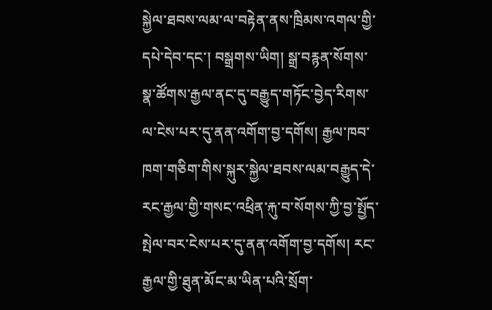སྐྱེལ་ཐབས་ལམ་ལ་བརྟེན་ནས་ཁྲིམས་འགལ་གྱི་དཔེ་དེབ་དང་། བསྒྲགས་ཡིག། སྒྲ་བརྙན་སོགས་སྣ་ཚོགས་རྒྱལ་ནང་དུ་བརྒྱུད་གཏོང་བྱེད་རིགས་ལ་ངེས་པར་དུ་ནན་འགོག་བྱ་དགོས། རྒྱལ་ཁབ་ཁག་གཅིག་གིས་སྐུར་སྐྱེལ་ཐབས་ལམ་བརྒྱུད་དེ་རང་རྒྱལ་གྱི་གསང་འཕྲིན་རྐུ་བ་སོགས་ཀྱི་བྱ་སྤྱོད་སྤེལ་བར་ངེས་པར་དུ་ནན་འགོག་བྱ་དགོས། རང་རྒྱལ་གྱི་ཐུན་མོང་མ་ཡིན་པའི་སྲོག་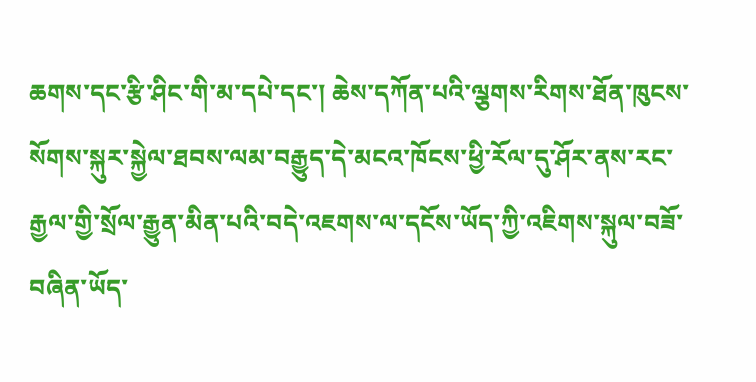ཆགས་དང་རྩི་ཤིང་གི་མ་དཔེ་དང་། ཆེས་དཀོན་པའི་ལྕགས་རིགས་ཐོན་ཁུངས་སོགས་སྐུར་སྐྱེལ་ཐབས་ལམ་བརྒྱུད་དེ་མངའ་ཁོངས་ཕྱི་རོལ་དུ་ཤོར་ནས་རང་རྒྱལ་གྱི་སྲོལ་རྒྱུན་མིན་པའི་བདེ་འཇགས་ལ་དངོས་ཡོད་ཀྱི་འཇིགས་སྐུལ་བཟོ་བཞིན་ཡོད་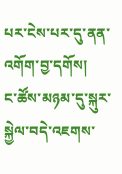པར་ངེས་པར་དུ་ནན་འགོག་བྱ་དགོས།
ང་ཚོས་མཉམ་དུ་སྐུར་སྐྱེལ་བདེ་འཇགས་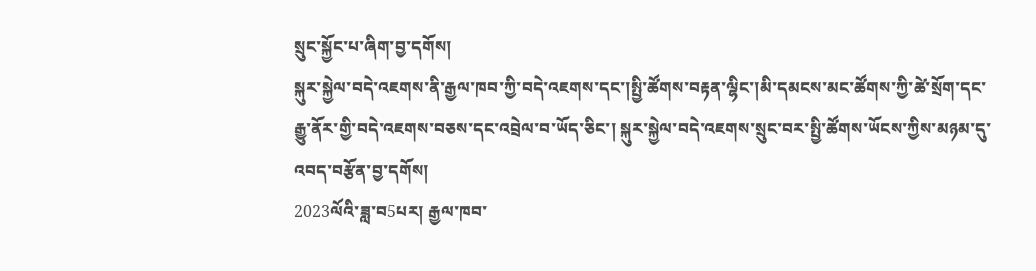སྲུང་སྐྱོང་པ་ཞིག་བྱ་དགོས།
སྐུར་སྐྱེལ་བདེ་འཇགས་ནི་རྒྱལ་ཁབ་ཀྱི་བདེ་འཇགས་དང་།སྤྱི་ཚོགས་བརྟན་ལྷིང་།མི་དམངས་མང་ཚོགས་ཀྱི་ཚེ་སྲོག་དང་རྒྱུ་ནོར་གྱི་བདེ་འཇགས་བཅས་དང་འབྲེལ་བ་ཡོད་ཅིང་། སྐུར་སྐྱེལ་བདེ་འཇགས་སྲུང་བར་སྤྱི་ཚོགས་ཡོངས་ཀྱིས་མཉམ་དུ་འབད་བརྩོན་བྱ་དགོས།
2023ལོའི་ཟླ་བ5པར། རྒྱལ་ཁབ་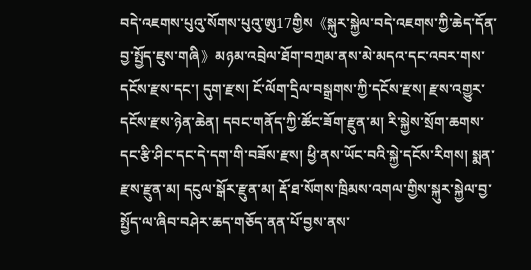བདེ་འཇགས་པུའུ་སོགས་པུའུ་ཨུ17གྱིས《སྐུར་སྐྱེལ་བདེ་འཇགས་ཀྱི་ཆེད་དོན་བྱ་སྤྱོད་ཇུས་གཞི》མཉམ་འབྲེལ་ཐོག་བཀྲམ་ནས་མེ་མདའ་དང་འབར་གས་དངོས་རྫས་དང་། དུག་རྫས། ངོ་ལོག་དྲིལ་བསྒྲགས་ཀྱི་དངོས་རྫས། རྫས་འགྱུར་དངོས་རྫས་ཉེན་ཆེན། དབང་གནོད་ཀྱི་ཚོང་ཟོག་རྫུན་མ། རི་སྐྱེས་སྲོག་ཆགས་དང་རྩི་ཤིང་དང་དེ་དག་གི་བཟོས་རྫས། ཕྱི་ནས་ཡོང་བའི་སྐྱེ་དངོས་རིགས། སྨན་རྫས་རྫུན་མ། དངུལ་སྒོར་རྫུན་མ། རྡོ་ཐ་སོགས་ཁྲིམས་འགལ་གྱིས་སྐུར་སྐྱེལ་བྱ་སྤྱོད་ལ་ཞིབ་བཤེར་ཆད་གཅོད་ནན་པོ་བྱས་ནས་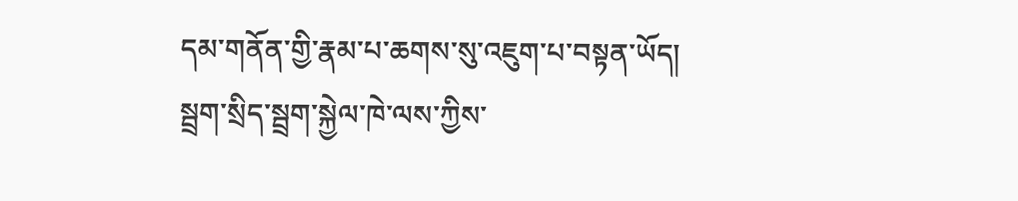དམ་གནོན་གྱི་རྣམ་པ་ཆགས་སུ་འཇུག་པ་བསྟན་ཡོད།
སྦྲག་སྲིད་སྦྲག་སྐྱེལ་ཁེ་ལས་ཀྱིས་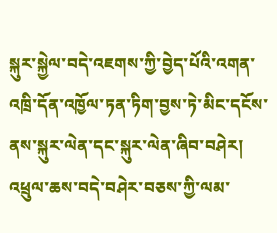སྐུར་སྐྱེལ་བདེ་འཇགས་ཀྱི་བྱེད་པོའི་འགན་འཁྲི་དོན་འཁྱོལ་ཏན་ཏིག་བྱས་ཏེ་མིང་དངོས་ནས་སྐུར་ལེན་དང་སྐུར་ལེན་ཞིབ་བཤེར། འཕྲུལ་ཆས་བདེ་བཤེར་བཅས་ཀྱི་ལམ་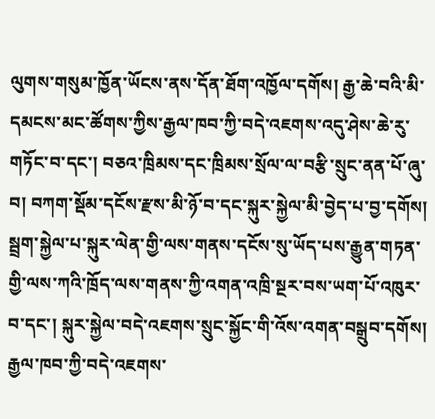ལུགས་གསུམ་ཁྱོན་ཡོངས་ནས་དོན་ཐོག་འཁྱོལ་དགོས། རྒྱ་ཆེ་བའི་མི་དམངས་མང་ཚོགས་ཀྱིས་རྒྱལ་ཁབ་ཀྱི་བདེ་འཇགས་འདུ་ཤེས་ཆེ་རུ་གཏོང་བ་དང་། བཅའ་ཁྲིམས་དང་ཁྲིམས་སྲོལ་ལ་བརྩི་སྲུང་ནན་པོ་ཞུ་བ། བཀག་སྡོམ་དངོས་རྫས་མི་ཉོ་བ་དང་སྐུར་སྐྱེལ་མི་བྱེད་པ་བྱ་དགོས། སྦྲག་སྐྱེལ་པ་སྐུར་ལེན་གྱི་ལས་གནས་དངོས་སུ་ཡོད་པས་རྒྱུན་གཏན་གྱི་ལས་ཀའི་ཁྲོད་ལས་གནས་ཀྱི་འགན་འཁྲི་སྔར་བས་ཡག་པོ་འཁུར་བ་དང་། སྐུར་སྐྱེལ་བདེ་འཇགས་སྲུང་སྐྱོང་གི་འོས་འགན་བསྒྲུབ་དགོས། རྒྱལ་ཁབ་ཀྱི་བདེ་འཇགས་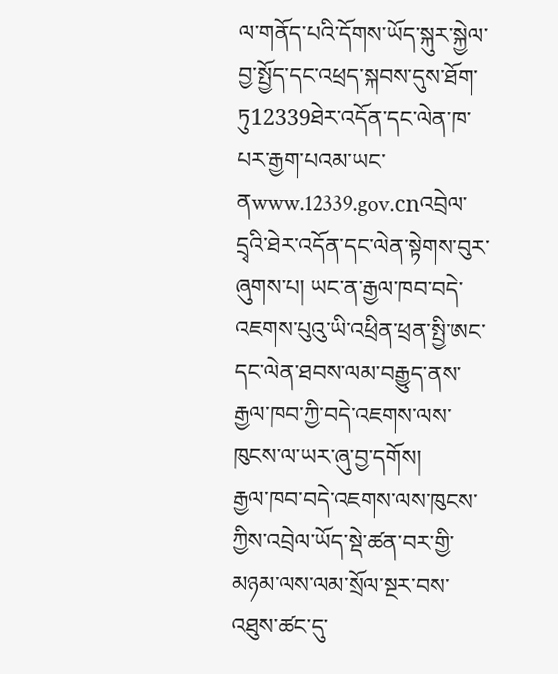ལ་གནོད་པའི་དོགས་ཡོད་སྐུར་སྐྱེལ་བྱ་སྤྱོད་དང་འཕྲད་སྐབས་དུས་ཐོག་ཏུ12339ཐེར་འདོན་དང་ལེན་ཁ་པར་རྒྱག་པའམ་ཡང་ནwww.12339.gov.cnའབྲེལ་དྲྭའི་ཐེར་འདོན་དང་ལེན་སྟེགས་བུར་ཞུགས་པ། ཡང་ན་རྒྱལ་ཁབ་བདེ་འཇགས་པུའུ་ཡི་འཕྲིན་ཕྲན་སྤྱི་ཨང་དང་ལེན་ཐབས་ལམ་བརྒྱུད་ནས་རྒྱལ་ཁབ་ཀྱི་བདེ་འཇགས་ལས་ཁུངས་ལ་ཡར་ཞུ་བྱ་དགོས།
རྒྱལ་ཁབ་བདེ་འཇགས་ལས་ཁུངས་ཀྱིས་འབྲེལ་ཡོད་སྡེ་ཚན་བར་གྱི་མཉམ་ལས་ལམ་སྲོལ་སྔར་བས་འཐུས་ཚང་དུ་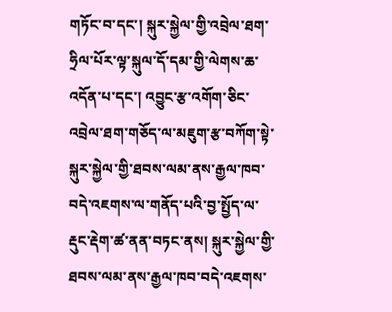གཏོང་བ་དང་། སྐུར་སྐྱེལ་གྱི་འབྲེལ་ཐག་ཧྲིལ་པོར་ལྟ་སྐུལ་དོ་དམ་གྱི་ལེགས་ཆ་འདོན་པ་དང་། འབྱུང་རྩ་འགོག་ཅིང་འབྲེལ་ཐག་གཅོད་ལ་མཇུག་རྩ་བཀོག་སྟེ་སྐུར་སྐྱེལ་གྱི་ཐབས་ལམ་ནས་རྒྱལ་ཁབ་བདེ་འཇགས་ལ་གནོད་པའི་བྱ་སྤྱོད་ལ་རྡུང་རྡེག་ཚ་ནན་བཏང་ནས། སྐུར་སྐྱེལ་གྱི་ཐབས་ལམ་ནས་རྒྱལ་ཁབ་བདེ་འཇགས་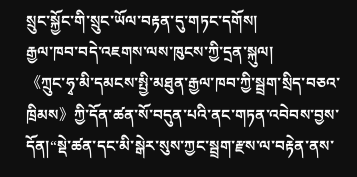སྲུང་སྐྱོང་གི་སྲུང་ཡོལ་བརྟན་དུ་གཏང་དགོས།
རྒྱལ་ཁབ་བདེ་འཇགས་ལས་ཁུངས་ཀྱི་དྲན་སྐུལ།
《ཀྲུང་ཧྭ་མི་དམངས་སྤྱི་མཐུན་རྒྱལ་ཁབ་ཀྱི་སྦྲག་སྲིད་བཅའ་ཁྲིམས》ཀྱི་དོན་ཚན་སོ་བདུན་པའི་ནང་གཏན་འབེབས་བྱས་དོན།“སྡེ་ཚན་དང་མི་སྒེར་སུས་ཀྱང་སྦྲག་རྫས་ལ་བརྟེན་ནས་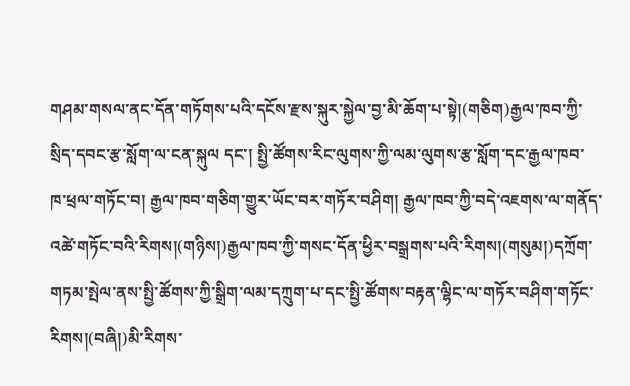གཤམ་གསལ་ནང་དོན་གཏོགས་པའི་དངོས་རྫས་སྐུར་སྐྱེལ་བྱ་མི་ཆོག་པ་སྟེ།(གཅིག)རྒྱལ་ཁབ་ཀྱི་སྲིད་དབང་རྩ་སློག་ལ་ངན་སྐུལ དང་། སྤྱི་ཚོགས་རིང་ལུགས་ཀྱི་ལམ་ལུགས་རྩ་སློག་དང་རྒྱལ་ཁབ་ཁ་ཕྲལ་གཏོང་བ། རྒྱལ་ཁབ་གཅིག་གྱུར་ཡོང་བར་གཏོར་བཤིག། རྒྱལ་ཁབ་ཀྱི་བདེ་འཇགས་ལ་གནོད་འཚེ་གཏོང་བའི་རིགས།(གཉིས།)རྒྱལ་ཁབ་ཀྱི་གསང་དོན་ཕྱིར་བསྒྲགས་པའི་རིགས།(གསུམ།)དཀྲོག་གཏམ་སྤེལ་ནས་སྤྱི་ཚོགས་ཀྱི་སྒྲིག་ལམ་དཀྲུག་པ་དང་སྤྱི་ཚོགས་བརྟན་ལྷིང་ལ་གཏོར་བཤིག་གཏོང་རིགས།(བཞི།)མི་རིགས་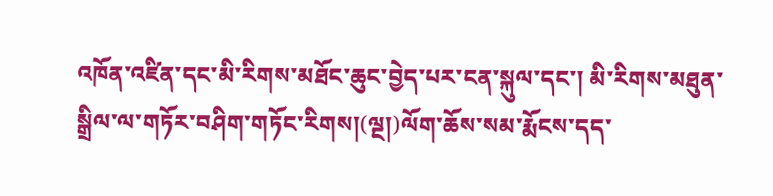འཁོན་འཛིན་དང་མི་རིགས་མཐོང་ཆུང་བྱེད་པར་ངན་སྐུལ་དང་། མི་རིགས་མཐུན་སྒྲིལ་ལ་གཏོར་བཤིག་གཏོང་རིགས།(ལྔ།)ལོག་ཆོས་སམ་རྨོངས་དད་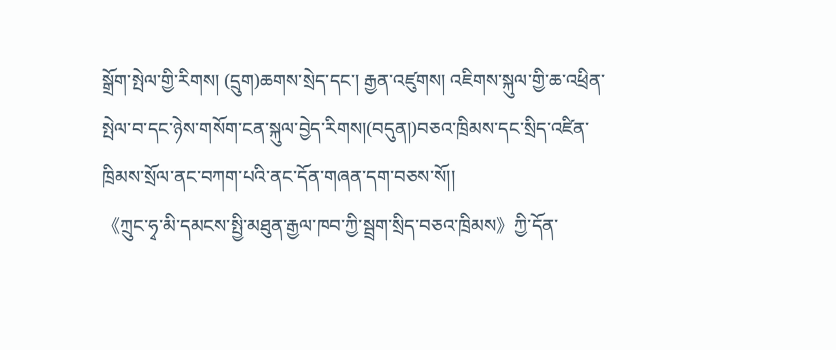སྒྲོག་སྤེལ་གྱི་རིགས། (དྲུག)ཆགས་སྲེད་དང་། རྒྱན་འཛུགས། འཇིགས་སྐུལ་གྱི་ཆ་འཕྲིན་སྤེལ་བ་དང་ཉེས་གསོག་ངན་སྐུལ་བྱེད་རིགས།(བདུན།)བཅའ་ཁྲིམས་དང་སྲིད་འཛིན་ཁྲིམས་སྲོལ་ནང་བཀག་པའི་ནང་དོན་གཞན་དག་བཅས་སོ།།
《ཀྲུང་ཧྭ་མི་དམངས་སྤྱི་མཐུན་རྒྱལ་ཁབ་ཀྱི་སྦྲག་སྲིད་བཅའ་ཁྲིམས》ཀྱི་དོན་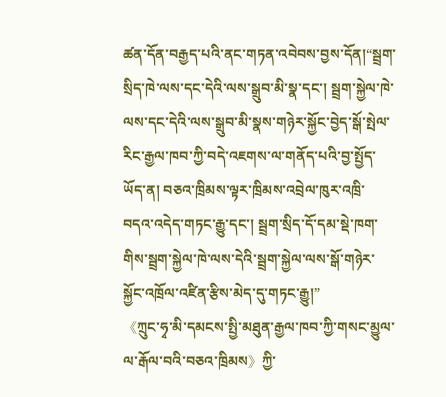ཚན་དོན་བརྒྱད་པའི་ནང་གཏན་འབེབས་བྱས་དོན།“སྦྲག་སྲིད་ཁེ་ལས་དང་དེའི་ལས་སྒྲུབ་མི་སྣ་དང་། སྦྲག་སྐྱེལ་ཁེ་ལས་དང་དེའི་ལས་སྒྲུབ་མི་སྣས་གཉེར་སྐྱོང་བྱེད་སྒོ་སྤེལ་རིང་རྒྱལ་ཁབ་ཀྱི་བདེ་འཇགས་ལ་གནོད་པའི་བྱ་སྤྱོད་ཡོད་ན། བཅའ་ཁྲིམས་ལྟར་ཁྲིམས་འབྲེལ་ཁུར་འཁྲི་བདའ་འདེད་གཏང་རྒྱུ་དང་། སྦྲག་སྲིད་དོ་དམ་སྡེ་ཁག་གིས་སྦྲག་སྐྱེལ་ཁེ་ལས་དེའི་སྦྲག་སྐྱེལ་ལས་སྒོ་གཉེར་སྐྱོང་འཁྲོལ་འཛིན་རྩིས་མེད་དུ་གཏང་རྒྱུ།”
《ཀྲུང་ཧྭ་མི་དམངས་སྤྱི་མཐུན་རྒྱལ་ཁབ་ཀྱི་གསང་མྱུལ་ལ་རྒོལ་བའི་བཅའ་ཁྲིམས》ཀྱི་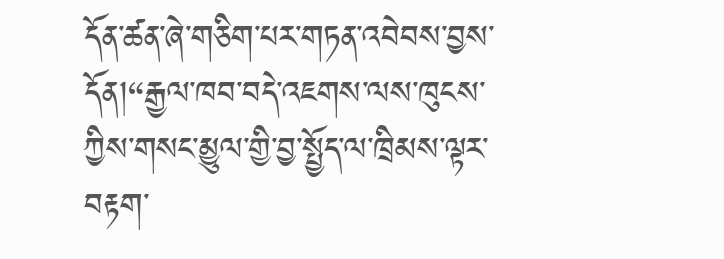དོན་ཚན་ཞེ་གཅིག་པར་གཏན་འབེབས་བྱས་དོན།“རྒྱལ་ཁབ་བདེ་འཇགས་ལས་ཁུངས་ཀྱིས་གསང་མྱུལ་གྱི་བྱ་སྤྱོད་ལ་ཁྲིམས་ལྟར་བརྟག་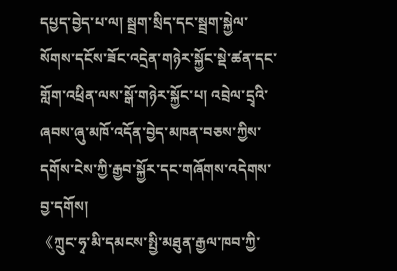དཔྱད་བྱེད་པ་ལ། སྦྲག་སྲིད་དང་སྦྲག་སྐྱེལ་སོགས་དངོས་ཟོང་འདྲེན་གཉེར་སྐྱོང་སྡེ་ཚན་དང་གློག་འཕྲིན་ལས་སྒོ་གཉེར་སྐྱོང་པ། འབྲེལ་དྲྭའི་ཞབས་ཞུ་མཁོ་འདོན་བྱེད་མཁན་བཅས་ཀྱིས་དགོས་ངེས་ཀྱི་རྒྱབ་སྐྱོར་དང་གཞོགས་འདེགས་བྱ་དགོས།
《ཀྲུང་ཧྭ་མི་དམངས་སྤྱི་མཐུན་རྒྱལ་ཁབ་ཀྱི་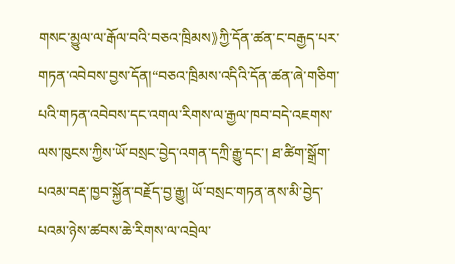གསང་མྱུལ་ལ་རྒོལ་བའི་བཅའ་ཁྲིམས》ཀྱི་དོན་ཚན་ང་བརྒྱད་པར་གཏན་འབེབས་བྱས་དོན།“བཅའ་ཁྲིམས་འདིའི་དོན་ཚན་ཞེ་གཅིག་པའི་གཏན་འབེབས་དང་འགལ་རིགས་ལ་རྒྱལ་ཁབ་བདེ་འཇགས་ལས་ཁུངས་ཀྱིས་ཡོ་བསྲང་བྱེད་འགན་དཀྲི་རྒྱུ་དང་། ཐ་ཚིག་སྒྲོག་པའམ་བརྡ་ཁྱབ་སྐྱོན་བརྗོད་བྱ་རྒྱུ། ཡོ་བསྲང་གཏན་ནས་མི་བྱེད་པའམ་ཉེས་ཚབས་ཆེ་རིགས་ལ་འབྲེལ་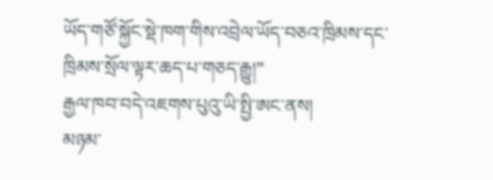ཡོད་གཙོ་སྐྱོང་སྡེ་ཁག་གིས་འབྲེལ་ཡོད་བཅའ་ཁྲིམས་དང་ཁྲིམས་སྲོལ་ལྟར་ཆད་པ་གཅད་རྒྱུ།”
རྒྱལ་ཁབ་བདེ་འཇགས་པུའུ་ཡི་སྤྱི་ཨང་ནས།
མཉམ་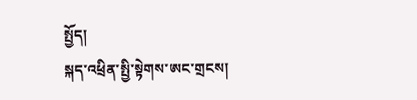སྤྱོད།
སྐད་འཕྲིན་སྤྱི་སྟེགས་ཨང་གྲངས།